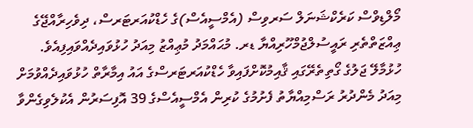މޯލްޑިވްސް ކަރެކްޝަނަލް ސަރވިސް (އެމްސީއެސް)ގެ ހެޑްކުއަރޓަރސް، ދިވެހިރާއްޖޭގެ ޢިއްޒަތްތެރި ރައީސުލްޖުމްހޫރިއްޔާ ޑރ. މުޙައްމަދު މުޢިއްޒު މިއަދު ހުޅުވައިދެއްވައިފިއެވެ.
ހުޅުމާލޭ ޖަލުގެ ގޯތިތެރޭގައި ޤާއިމުކޮށްފައިވާ ހެޑްކުއަރޓަރސްގެ އައު އިމާރާތް ހުޅުވައިދެއްވުމަށް މިއަދު މެންދުރު ރަސްމިއްޔާތު ފެށުމުގެ ކުރިން އެމްސީއެސްގެ 39 އޮފިސަރުން އެކުލެވިގެންވާ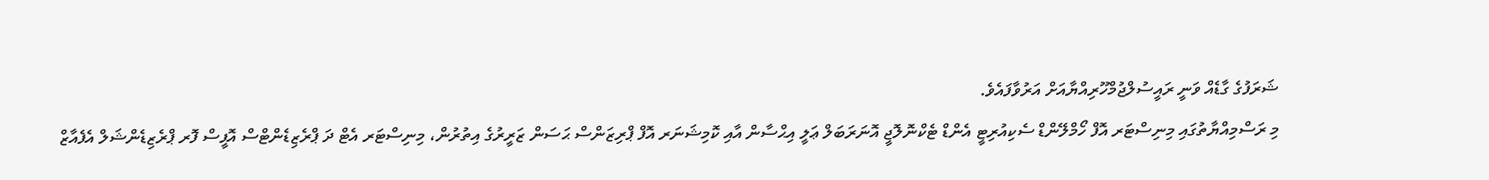ޝަރަފުގެ ގާޑެއް ވަނީ ރައީސުލްޖުމްހޫރިއްޔާއަށް އަރުވާފައެވެ.
މި ރަސްމިއްޔާތުގައި މިނިސްޓަރ އޮފް ހޯމްލޭންޑް ސެކިއުރިޓީ އެންޑް ޓެކްނޮލޮޖީ އޮނަރަބަލް ޢަލީ އިޙްސާން އާއި ކޮމިޝަނަރ އޮފް ޕްރިޒަންސް ޙަސަން ޒަރީރުގެ އިތުރުން، މިނިސްޓަރ އެޓް ދަ ޕްރެޒިޑެންޓްސް އޮފީސް ފޮރ ޕްރެޒިޑެންޝަލް އެފެއާޒް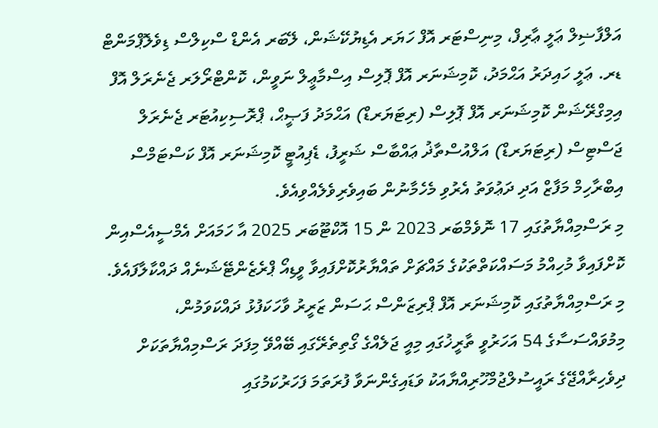އަލްފާޟިލް ޢަލީ ޢާރިފް، މިނިސްޓަރ އޮފް ހަޔަރ އެޑިޔުކޭޝަން، ލޭބަރ އެންޑް ސްކިލްސް ޑިވެލޮޕްމަންޓް ޑރ. ޢަލީ ހައިދަރު އަޙްމަދު، ކޮމިޝަނަރ އޮފް ޕޮލިސް އިސްމާޢީލް ނަވީން، ކޮންޓްރޯލަރ ޖެނެރަލް އޮފް އިމިގްރޭޝަން ކޮމިޝަނަރ އޮފް ޕޮލިސް (ރިޓަޔަރޑް) އަޙްމަދު ފަޞީޙް، ޕްރޮސިކިއުޓަރ ޖެނެރަލް ޖަސްޓިސް (ރިޓަޔަރޑް) އަލްއުސްތާޛު ޢައްބާސް ޝަރީފު، ޑެޕިއުޓީ ކޮމިޝަނަރ އޮފް ކަސްޓަމްސް އިބްރާހިމް މަފާޒް އަދި ދަޢުވަތު އެރުވި މެހެމާނުން ބައިވެރިވެލެއްވިއެވެ.
މި ރަސްމިއްޔާތުގައި 17 ނޮވެމްބަރ 2023 ން 15 އޮކްޓޫބަރ 2025 އާ ހަމައަށް އެމްސީއެސްއިން ކޮށްފައިވާ މުހިއްމު މަސައްކަތްތަކުގެ މައްޗަށް ތައްޔާރުކޮށްފައިވާ ވީޑިއޯ ޕްރެޒެންޓޭޝަނެއް ދައްކާލާފައެވެ.
މި ރަސްމިއްޔާތުގައި ކޮމިޝަނަރ އޮފް ޕްރިޒަންސް ޙަސަން ޒަރީރު ވާހަކަފުޅު ދައްކަވަމުން، މިމުވައްސަސާގެ 54 އަހަރުވީ ތާރީޚުގައި މިއީ ޖަލެއްގެ ގޯތިތެރޭގައި ބޭއްވޭ މިފަދަ ރަސްމިއްޔާތަކަށް ދިވެހިރާއްޖޭގެ ރައީސުލްޖުމްހޫރިއްޔާއަކު ވަޑައިގެންނަވާ ފުރަތަމަ ފަހަރުކަމުގައި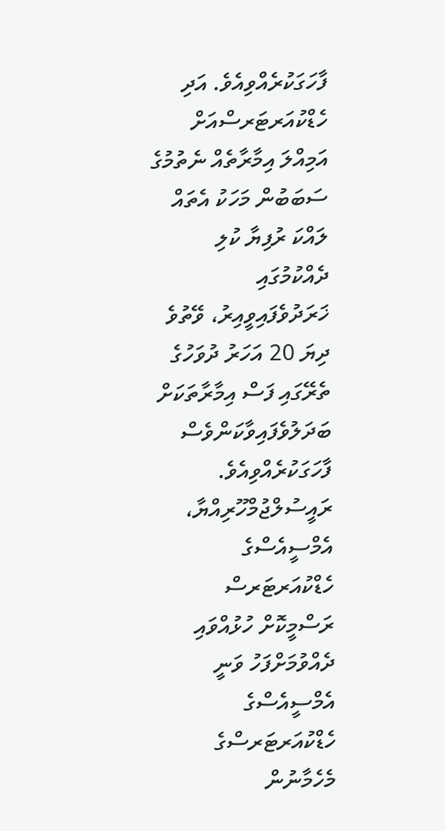ފާހަގަކުރެއްވިއެވެ. އަދި ހެޑްކުއަރޓަރސްއަށް އަމިއްލަ އިމާރާތެއް ނެތުމުގެ ސަބަބުން މަހަކު އެތައް ލައްކަ ރުފިޔާ ކުލި ދެއްކުމުގައި ޚަރަދުވެފައިވީއިރު، ވޭތުވެ ދިޔަ 20 އަހަރު ދުވަހުގެ ތެރޭގައި ފަސް އިމާރާތަކަށް ބަދަލުވެފައިވާކަންވެސް ފާހަގަކުރެއްވިއެވެ.
ރައީސުލްޖުމްހޫރިއްޔާ، އެމްސީއެސްގެ ހެޑްކުއަރޓަރސް ރަސްމީކޮށް ހުޅުއްވައި ދެއްވުމަށްފަހު ވަނީ އެމްސީއެސްގެ ހެޑްކުއަރޓަރސްގެ މެހެމާނުން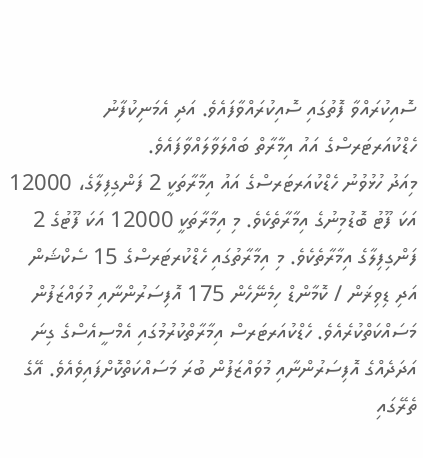ސޮއިކުރައްވާ ފޮތުގައި ސޮއިކުރައްވާފައެވެ. އަދި އެމަނިކުފާނު ހެޑްކުއަރޓަރސްގެ އައު އިމާރާތް ބައްލަވާލައްވާފައެވެ.
މިއަދު ހުޅުވުނު ހެޑްކުއަރޓަރސްގެ އައު އިމާރާތަކީ 2 ފަންގިފިލާގެ، 12000 އަކަ ފޫޓު ބޮޑުމިނުގެ އިމާރާތެކެވެ. މި އިމާރާތަކީ 12000 އަކަ ފޫޓުގެ 2 ފަންގިފިލާގެ އިމާރާތެކެވެ. މި އިމާރާތުގައި ހެޑްކުރޓަރސްގެ 15 ސެކްޝަން އަދި ޑިވިޜަން / ކޮމާންޑް ހިމެނޭހެން 175 އޮފިސަރުންނާއި މުވައްޒަފުން މަސައްކަތްކުރެއެވެ. ހެޑްކުއަރޓަރސް އިމާރާތްކުރުމުގައި އެމްސީއެސްގެ ގިނަ އަދަދެއްގެ އޮފިސަރުންނާއި މުވައްޒަފުން ބުރަ މަސައްކަތްކޮށްފައިވެއެވެ. އޭގެ ތެރޭގައި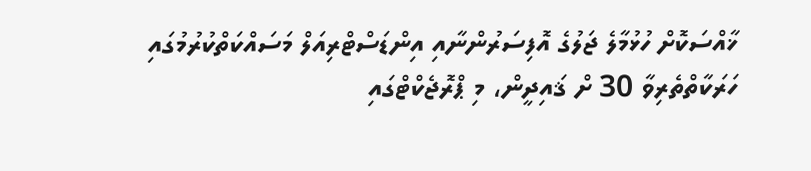ޚާއްސަކޮށް ހުޅުމާލެ ޖަލުގެ އޮފިސަރުންނާއި އިންޑަސްޓްރިއަލް މަސައްކަތްކުރުމުގައި ހަރަކާތްތެރިވާ 30 ށް ޤައިދީން، މި ޕްރޮޖެކްޓްގައި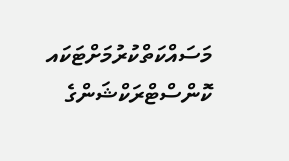މަސައްކަތްކުރުމަށްޓަކައ ކޮންސްޓްރަކްޝަންގެ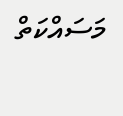މަސައްކަތް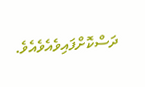ދަސްކޮށްފައިވެއެވެއެވެ.